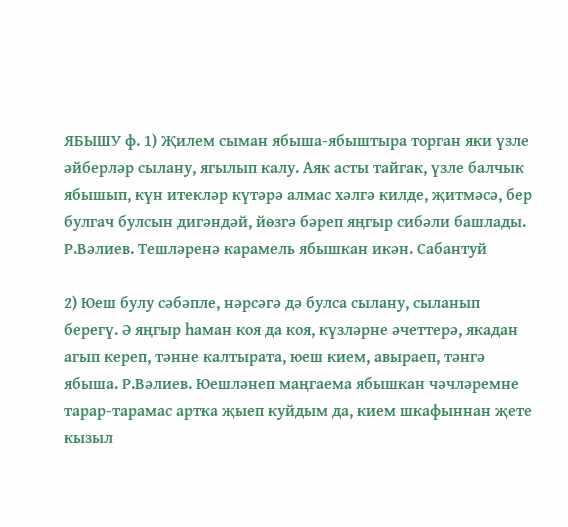ЯБЫШУ ф. 1) Җилем сыман ябыша-ябыштыра торган яки үзле әйберләр сылану, ягылып калу. Аяк асты тайгак, үзле балчык ябышып, күн итекләр күтәрә алмас хәлгә килде, җитмәсә, бер булгач булсын дигәндәй, йөзгә бәреп яңгыр сибәли башлады. Р.Вәлиев. Тешләренә карамель ябышкан икән. Сабантуй

2) Юеш булу сәбәпле, нәрсәгә дә булса сылану, сыланып берегү. Ә яңгыр һаман коя да коя, күзләрне әчеттерә, якадан агып кереп, тәнне калтырата, юеш кием, авыраеп, тәнгә ябыша. Р.Вәлиев. Юешләнеп маңгаема ябышкан чәчләремне тарар-тарамас артка җыеп куйдым да, кием шкафыннан җете кызыл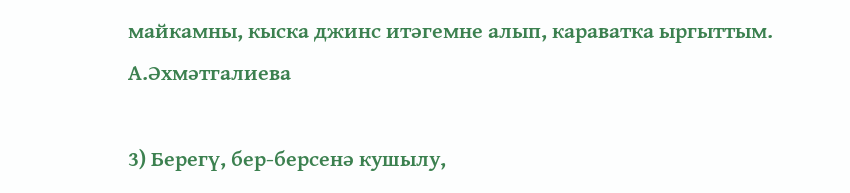майкамны, кыска джинс итәгемне алып, караватка ыргыттым. А.Әхмәтгалиева

3) Берегү, бер-берсенә кушылу,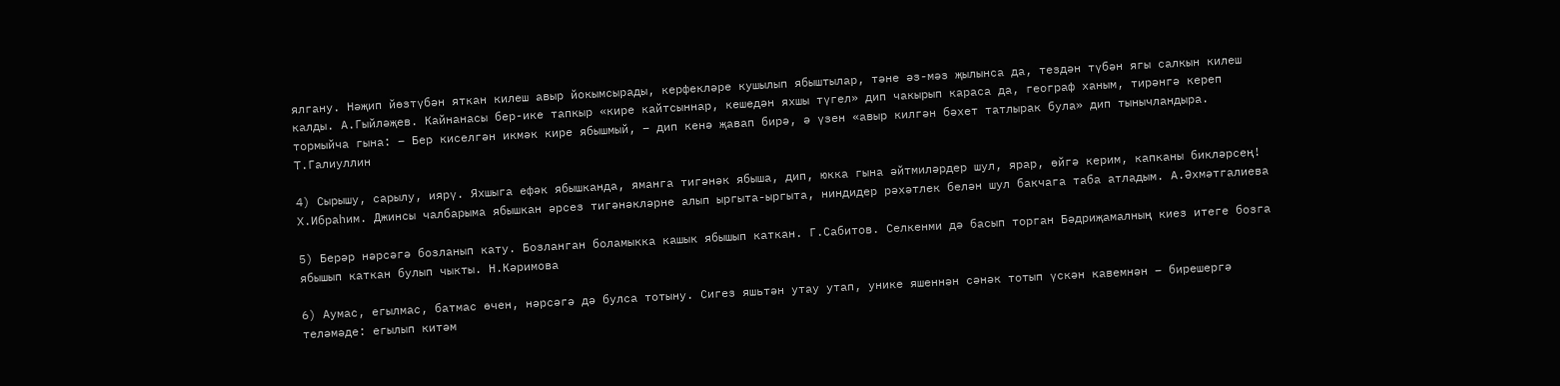ялгану. Нәҗип йөзтүбән яткан килеш авыр йокымсырады, керфекләре кушылып ябыштылар, тәне әз-мәз җылынса да, тездән түбән ягы салкын килеш калды. А.Гыйләҗев. Кайнанасы бер-ике тапкыр «кире кайтсыннар, кешедән яхшы түгел» дип чакырып караса да, географ ханым, тирәнгә кереп тормыйча гына: – Бер киселгән икмәк кире ябышмый, – дип кенә җавап бирә, ә үзен «авыр килгән бәхет татлырак була» дип тынычландыра. Т.Галиуллин

4) Сырышу, сарылу, иярү. Яхшыга ефәк ябышканда, яманга тигәнәк ябыша, дип, юкка гына әйтмиләрдер шул, ярар, өйгә керим, капканы бикләрсең! Х.Ибраһим. Джинсы чалбарыма ябышкан әрсез тигәнәкләрне алып ыргыта-ыргыта, ниндидер рәхәтлек белән шул бакчага таба атладым. А.Әхмәтгалиева

5) Берәр нәрсәгә бозланып кату. Бозланган боламыкка кашык ябышып каткан. Г.Сабитов. Селкенми дә басып торган Бәдриҗамалның киез итеге бозга ябышып каткан булып чыкты. Н.Кәримова

6) Аумас, егылмас, батмас өчен, нәрсәгә дә булса тотыну. Сигез яшьтән утау утап, унике яшеннән сәнәк тотып үскән кавемнән – бирешергә теләмәде: егылып китәм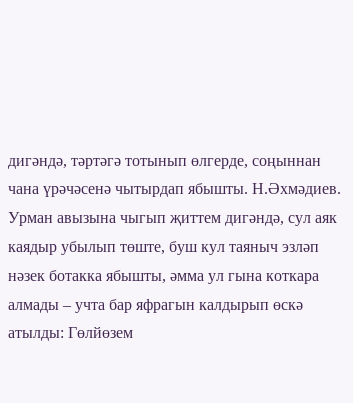дигәндә, тәртәгә тотынып өлгерде, соңыннан чана үрәчәсенә чытырдап ябышты. Н.Әхмәдиев. Урман авызына чыгып җиттем дигәндә, сул аяк каядыр убылып төште, буш кул таяныч эзләп нәзек ботакка ябышты, әмма ул гына коткара алмады – учта бар яфрагын калдырып өскә атылды: Гөлйөзем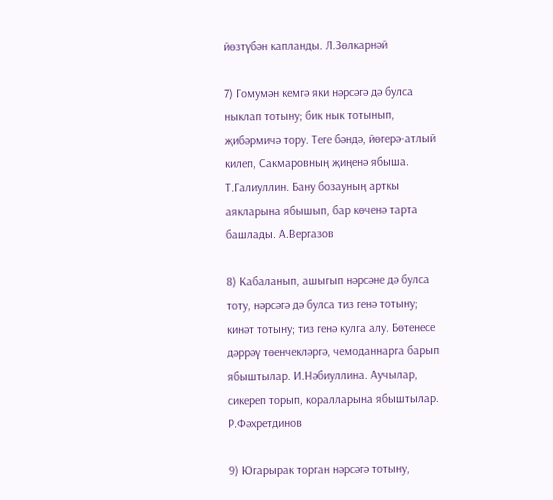йөзтүбән капланды. Л.Зөлкарнәй

7) Гомумән кемгә яки нәрсәгә дә булса ныклап тотыну; бик нык тотынып, җибәрмичә тору. Теге бәндә, йөгерә-атлый килеп, Сакмаровның җиңенә ябыша. Т.Галиуллин. Бану бозауның арткы аякларына ябышып, бар көченә тарта башлады. А.Вергазов

8) Кабаланып, ашыгып нәрсәне дә булса тоту, нәрсәгә дә булса тиз генә тотыну; кинәт тотыну; тиз генә кулга алу. Бөтенесе дәррәү төенчекләргә, чемоданнарга барып ябыштылар. И.Нәбиуллина. Аучылар, сикереп торып, коралларына ябыштылар. Р.Фәхретдинов

9) Югарырак торган нәрсәгә тотыну,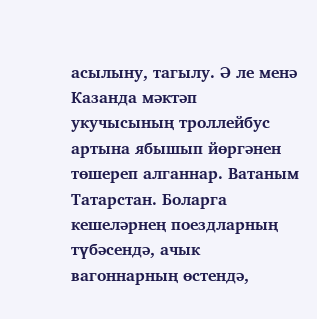асылыну, тагылу. Ә ле менә Казанда мәктәп укучысының троллейбус артына ябышып йөргәнен төшереп алганнар. Ватаным Татарстан. Боларга кешеләрнең поездларның түбәсендә, ачык вагоннарның өстендә,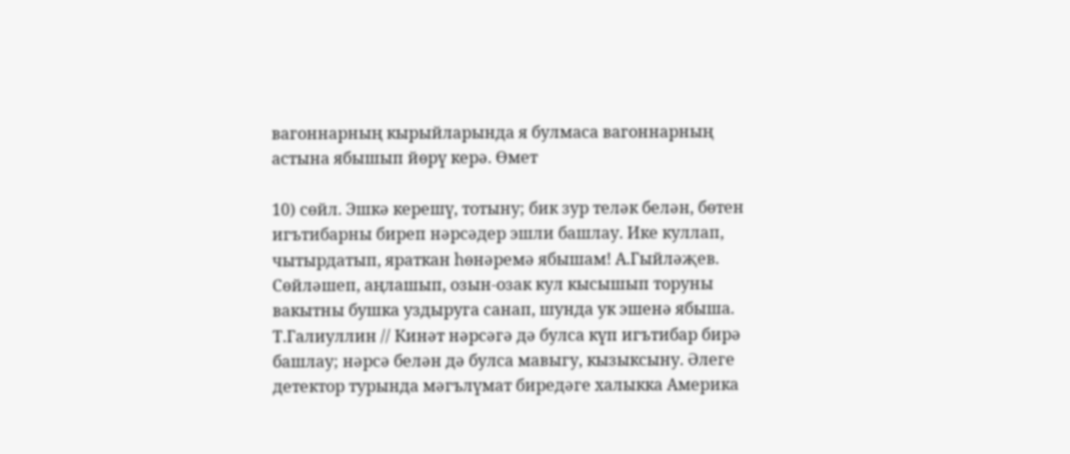вагоннарның кырыйларында я булмаса вагоннарның астына ябышып йөрү керә. Өмет

10) сөйл. Эшкә керешү, тотыну; бик зур теләк белән, бөтен игътибарны биреп нәрсәдер эшли башлау. Ике куллап, чытырдатып, яраткан һөнәремә ябышам! А.Гыйләҗев. Сөйләшеп, аңлашып, озын-озак кул кысышып торуны вакытны бушка уздыруга санап, шунда ук эшенә ябыша. Т.Галиуллин // Кинәт нәрсәгә дә булса күп игътибар бирә башлау; нәрсә белән дә булса мавыгу, кызыксыну. Әлеге детектор турында мәгълүмат биредәге халыкка Америка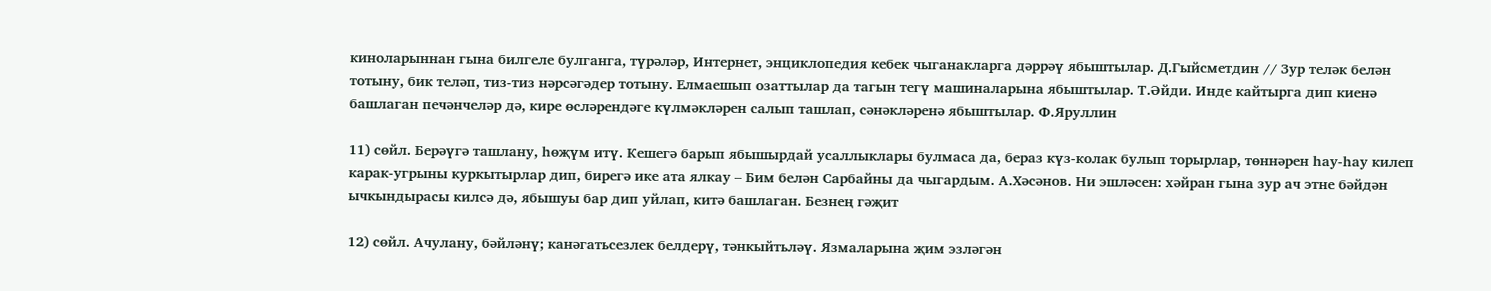киноларыннан гына билгеле булганга, түрәләр, Интернет, энциклопедия кебек чыганакларга дәррәү ябыштылар. Д.Гыйсметдин // Зур теләк белән тотыну, бик теләп, тиз-тиз нәрсәгәдер тотыну. Елмаешып озаттылар да тагын тегү машиналарына ябыштылар. Т.Әйди. Инде кайтырга дип киенә башлаган печәнчеләр дә, кире өсләрендәге күлмәкләрен салып ташлап, сәнәкләренә ябыштылар. Ф.Яруллин

11) сөйл. Берәүгә ташлану, һөҗүм итү. Кешегә барып ябышырдай усаллыклары булмаса да, бераз күз-колак булып торырлар, төннәрен һау-һау килеп карак-угрыны куркытырлар дип, бирегә ике ата ялкау – Бим белән Сарбайны да чыгардым. А.Хәсәнов. Ни эшләсен: хәйран гына зур ач этне бәйдән ычкындырасы килсә дә, ябышуы бар дип уйлап, китә башлаган. Безнең гәҗит

12) сөйл. Ачулану, бәйләнү; канәгатьсезлек белдерү, тәнкыйтьләү. Язмаларына җим эзләгән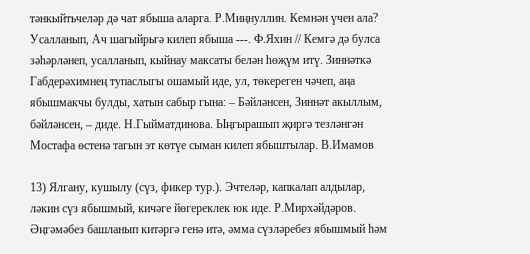тәнкыйтьчеләр дә чат ябыша аларга. Р.Миңнуллин. Кемнән үчен ала? Усалланып, Ач шагыйрьгә килеп ябыша ---. Ф.Яхин // Кемгә дә булса зәһәрләнеп, усалланып, кыйнау максаты белән һөҗүм итү. Зиннәткә Габдерәхимнең тупаслыгы ошамый иде, ул, төкереген чәчеп, аңа ябышмакчы булды, хатын сабыр гына: – Бәйләнсен, Зиннәт акыллым, бәйләнсен, – диде. Н.Гыйматдинова. Ыңгырашып җиргә тезләнгән Мостафа өстенә тагын эт көтүе сыман килеп ябыштылар. В.Имамов

13) Ялгану, кушылу (сүз, фикер тур.). Эчтеләр, капкалап алдылар, ләкин сүз ябышмый, кичәге йөгереклек юк иде. Р.Мирхәйдәров. Әңгәмәбез башланып китәргә генә итә, әмма сүзләребез ябышмый һәм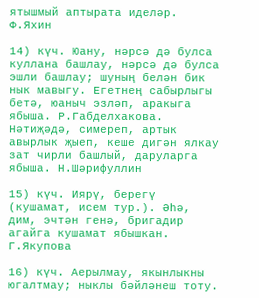ятышмый аптырата иделәр. Ф.Яхин

14) күч. Юану, нәрсә дә булса куллана башлау, нәрсә дә булса эшли башлау; шуның белән бик нык мавыгу. Егетнең сабырлыгы бетә, юаныч эзләп, аракыга ябыша. Р.Габделхакова. Нәтиҗәдә, симереп, артык авырлык җыеп, кеше дигән ялкау зат чирли башлый, даруларга ябыша. Н.Шәрифуллин

15) күч. Иярү, берегү (кушамат, исем тур.). Әһә, дим, эчтән генә, бригадир агайга кушамат ябышкан. Г.Якупова

16) күч. Аерылмау, якынлыкны югалтмау; ныклы бәйләнеш тоту.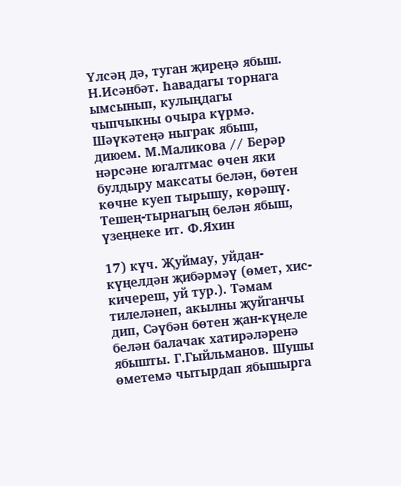Үлсәң дә, туган җиреңә ябыш. Н.Исәнбәт. Һавадагы торнага ымсынып, кулыңдагы чыпчыкны очыра күрмә. Шәүкәтеңә ныграк ябыш, диюем. М.Маликова // Берәр нәрсәне югалтмас өчен яки булдыру максаты белән, бөтен көчне куеп тырышу, көрәшү. Тешең-тырнагың белән ябыш, үзеңнеке ит. Ф.Яхин

17) күч. Җуймау, уйдан-күңелдән җибәрмәү (өмет, хис-кичереш, уй тур.). Тәмам тилеләнеп, акылны җуйганчы дип, Сәүбән бөтен җан-күңеле белән балачак хатирәләренә ябышты. Г.Гыйльманов. Шушы өметемә чытырдап ябышырга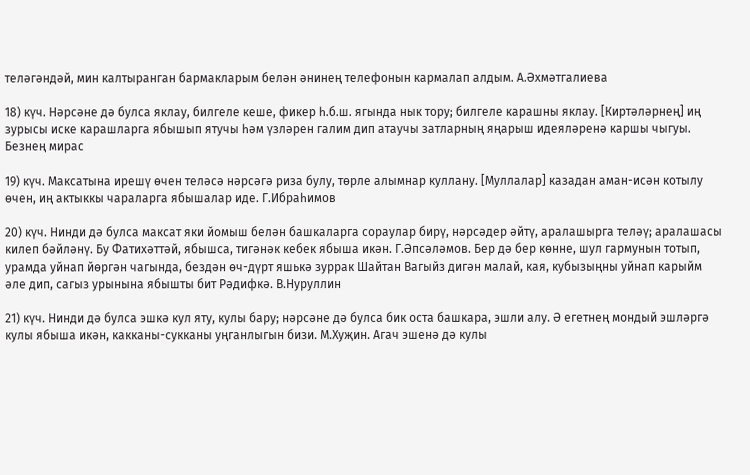теләгәндәй, мин калтыранган бармакларым белән әнинең телефонын кармалап алдым. А.Әхмәтгалиева

18) күч. Нәрсәне дә булса яклау, билгеле кеше, фикер һ.б.ш. ягында нык тору; билгеле карашны яклау. [Киртәләрнең] иң зурысы иске карашларга ябышып ятучы һәм үзләрен галим дип атаучы затларның яңарыш идеяләренә каршы чыгуы. Безнең мирас

19) күч. Максатына ирешү өчен теләсә нәрсәгә риза булу, төрле алымнар куллану. [Муллалар] казадан аман-исән котылу өчен, иң актыккы чараларга ябышалар иде. Г.Ибраһимов

20) күч. Нинди дә булса максат яки йомыш белән башкаларга сораулар бирү, нәрсәдер әйтү, аралашырга теләү; аралашасы килеп бәйләнү. Бу Фатихәттәй, ябышса, тигәнәк кебек ябыша икән. Г.Әпсәләмов. Бер дә бер көнне, шул гармунын тотып, урамда уйнап йөргән чагында, бездән өч-дүрт яшькә зуррак Шайтан Вагыйз дигән малай, кая, кубызыңны уйнап карыйм әле дип, сагыз урынына ябышты бит Рәдифкә. В.Нуруллин

21) күч. Нинди дә булса эшкә кул яту, кулы бару; нәрсәне дә булса бик оста башкара, эшли алу. Ә егетнең мондый эшләргә кулы ябыша икән, какканы-сукканы уңганлыгын бизи. М.Хуҗин. Агач эшенә дә кулы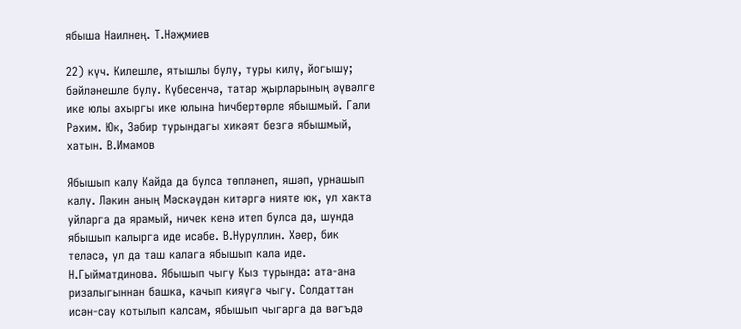ябыша Наилнең. Т.Нәҗмиев

22) күч. Килешле, ятышлы булу, туры килү, йогышу; бәйләнешле булу. Күбесенчә, татар җырларының әүвәлге ике юлы ахыргы ике юлына һичбертөрле ябышмый. Гали Рәхим. Юк, Зәбир турындагы хикәят безгә ябышмый, хатын. В.Имамов

Ябышып калу Кайда да булса төпләнеп, яшәп, урнашып калу. Ләкин аның Мәскәүдән китәргә нияте юк, ул хакта уйларга да ярамый, ничек кенә итеп булса да, шунда ябышып калырга иде исәбе. В.Нуруллин. Хәер, бик теләсә, ул да таш калага ябышып кала иде. Н.Гыйматдинова. Ябышып чыгу Кыз турында: ата-ана ризалыгыннан башка, качып кияүгә чыгу. Солдаттан исән-сау котылып калсам, ябышып чыгарга да вәгъдә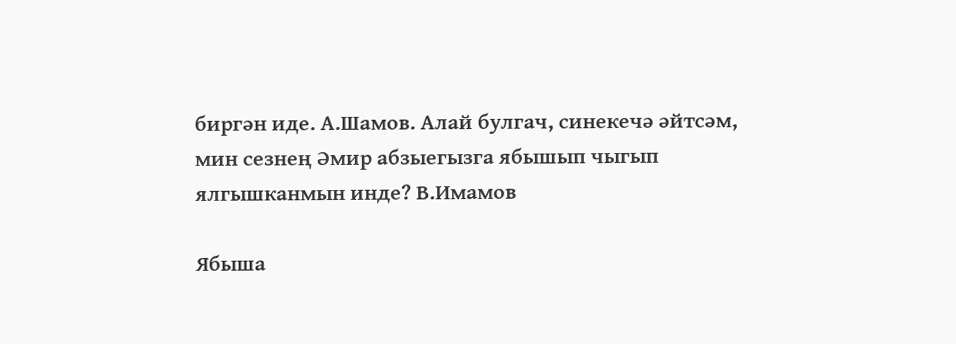биргән иде. А.Шамов. Алай булгач, синекечә әйтсәм, мин сезнең Әмир абзыегызга ябышып чыгып ялгышканмын инде? В.Имамов

Ябыша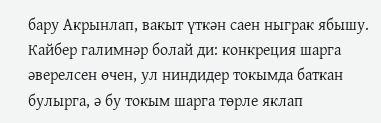бару Акрынлап, вакыт үткән саен ныграк ябышу. Кайбер галимнәр болай ди: конкреция шарга әверелсен өчен, ул ниндидер токымда баткан булырга, ә бу токым шарга төрле яклап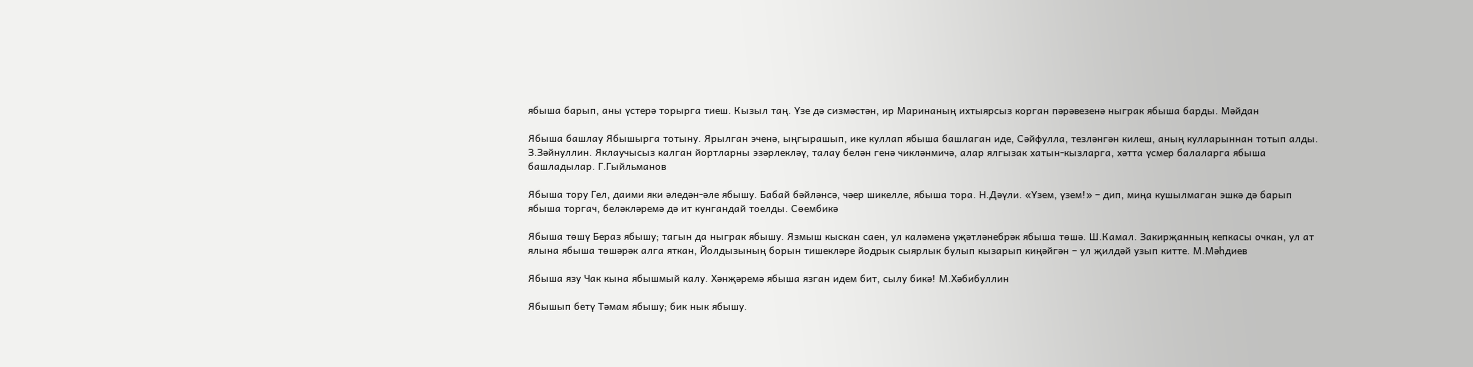ябыша барып, аны үстерә торырга тиеш. Кызыл таң. Үзе дә сизмәстән, ир Маринаның ихтыярсыз корган пәрәвезенә ныграк ябыша барды. Мәйдан

Ябыша башлау Ябышырга тотыну. Ярылган эченә, ыңгырашып, ике куллап ябыша башлаган иде, Сәйфулла, тезләнгән килеш, аның кулларыннан тотып алды. З.Зәйнуллин. Яклаучысыз калган йортларны эзәрлекләү, талау белән генә чикләнмичә, алар ялгызак хатын-кызларга, хәтта үсмер балаларга ябыша башладылар. Г.Гыйльманов

Ябыша тору Гел, даими яки әледән-әле ябышу. Бабай бәйләнсә, чәер шикелле, ябыша тора. Н.Дәүли. «Үзем, үзем!» – дип, миңа кушылмаган эшкә дә барып ябыша торгач, беләкләремә дә ит кунгандай тоелды. Сөембикә

Ябыша төшү Бераз ябышу; тагын да ныграк ябышу. Язмыш кыскан саен, ул каләменә үҗәтләнебрәк ябыша төшә. Ш.Камал. Закирҗанның кепкасы очкан, ул ат ялына ябыша төшәрәк алга яткан, Йолдызының борын тишекләре йодрык сыярлык булып кызарып киңәйгән – ул җилдәй узып китте. М.Мәһдиев

Ябыша язу Чак кына ябышмый калу. Хәнҗәремә ябыша язган идем бит, сылу бикә! М.Хәбибуллин

Ябышып бетү Тәмам ябышу; бик нык ябышу.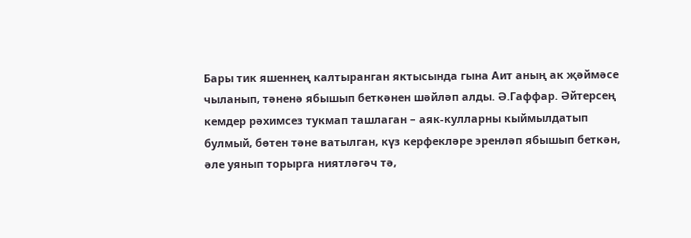Бары тик яшеннең калтыранган яктысында гына Аит аның ак җәймәсе чыланып, тәненә ябышып беткәнен шәйләп алды. Ә.Гаффар. Әйтерсең кемдер рәхимсез тукмап ташлаган – аяк-кулларны кыймылдатып булмый, бөтен тәне ватылган, күз керфекләре эренләп ябышып беткән, әле уянып торырга ниятләгәч тә,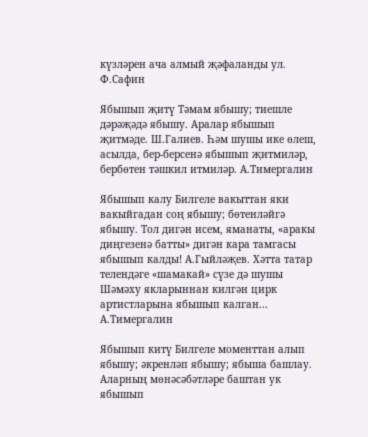күзләрен ача алмый җәфаланды ул. Ф.Сафин

Ябышып җитү Тәмам ябышу; тиешле дәрәҗәдә ябышу. Аралар ябышып җитмәде. Ш.Галиев. Һәм шушы ике өлеш, асылда, бер-берсенә ябышып җитмиләр, бербөтен тәшкил итмиләр. А.Тимергалин

Ябышып калу Билгеле вакыттан яки вакыйгадан соң ябышу; бөтенләйгә ябышу. Тол дигән исем, яманаты, «аракы диңгезенә батты» дигән кара тамгасы ябышып калды! А.Гыйләҗев. Хәтта татар телендәге «шамакай» сүзе дә шушы Шәмәху якларыннан килгән цирк артистларына ябышып калган... А.Тимергалин

Ябышып китү Билгеле моменттан алып ябышу; әкренләп ябышу; ябыша башлау. Аларның мөнәсәбәтләре баштан ук ябышып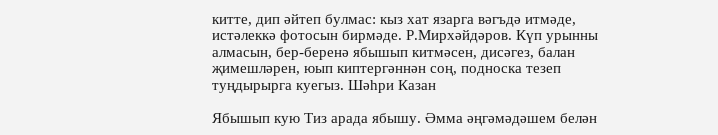китте, дип әйтеп булмас: кыз хат язарга вәгъдә итмәде, истәлеккә фотосын бирмәде. Р.Мирхәйдәров. Күп урынны алмасын, бер-беренә ябышып китмәсен, дисәгез, балан җимешләрен, юып киптергәннән соң, подноска тезеп туңдырырга куегыз. Шәһри Казан

Ябышып кую Тиз арада ябышу. Әмма әңгәмәдәшем белән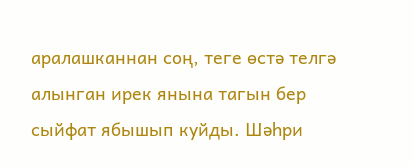аралашканнан соң, теге өстә телгә алынган ирек янына тагын бер сыйфат ябышып куйды. Шәһри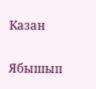Казан

Ябышып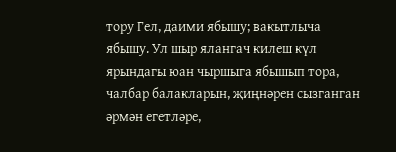тору Гел, даими ябышу; вакытлыча ябышу. Ул шыр ялангач килеш күл ярындагы юан чыршыга ябышып тора, чалбар балакларын, җиңнәрен сызганган әрмән егетләре,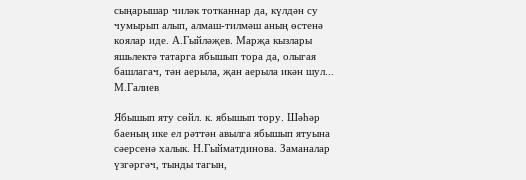сыңарышар чиләк тотканнар да, күлдән су чумырып алып, алмаш-тилмәш аның өстенә коялар иде. А.Гыйләҗев. Марҗа кызлары яшьлектә татарга ябышып тора да, олыгая башлагач, тән аерыла, җан аерыла икән шул... М.Галиев

Ябышып яту сөйл. к. ябышып тору. Шәһәр баеның ике ел рәттән авылга ябышып ятуына сәерсенә халык. Н.Гыйматдинова. Заманалар үзгәргәч, тынды тагын,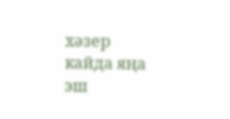хәзер кайда яңа эш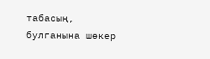табасың, булганына шөкер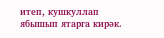итеп, кушкуллап ябышып ятарга кирәк.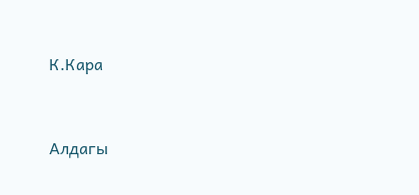К.Кара



Алдагы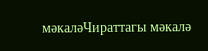мәкаләЧираттагы мәкалә